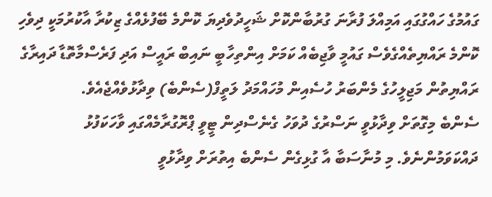ގައުމުގެ ހައްގުގައި އަމިއްލަ ފުރާނަ ގުރުބާންކޮށް ޝަހީދުވެދިޔަ ކޮންމެ ބޭފުޅެއްގެ ޒިކުރާ އާކުރުމަކީ ދިވެހި ކޮންމެ ރައްޔިތެއްގެވެސް ގައުމީ ވާޖިބެއް ކަމަށް އިންތިހާބީ ނައިބް ރައީސް އަދި ފަރެސްމާތޮޑާ ދައިރާގެ ރައްޔިތުން މަޖިލީހުގެ މެންބަރު ހުސެއިން މުހައްމަދު ލަތީފް(ސެންބެ) ވިދާޅުވެއްޖެއެވެ.
ސެންބެ މިގޮތަށް ވިދާޅުވީ ނަސްރުގެ ދުވަހު ގެނެސްދިން ޓީވީ ޕްރޮގުރާމެއްގައި ވާހަކަފުޅު ދައްކަވަމުންނެވެ. މި މުނާސަބާ އާ ގުޅިގެން ސެންބެ އިތުރަށް ވިދާޅުވީ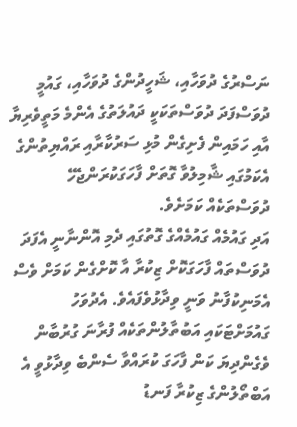ނަސްރުގެ ދުވަހާއި، ޝަހީދުންގެ ދުވަހާއި، ގައުމީ ދުވަސްފަދަ ދުވަސްތަކަކީ ދައުލަތުގެ އެންމެ މަތީވެރިޔާ އާއި ހަމައިން ފެށިގެން މުޅި ސަރުކާރާއި ރައްޔިތުންގެ އެކަމުގައި ޝާމިލުވާ ގޮތަށް ފާހަގަކުރަންޖެހޭ ދުވަސްތަކެއް ކަމަށެވެ.
އަދި ގައުމެއް ގައުމެއްގެ ގޮތުގައި ދެމި އޮންނާނީ އެފަދަ ދުވަސްތައް ފާހަގަކޮށް ޒިކުރާ އާ ކޮށްގެން ކަމަށް ވެސް އެމަނިކުފާނު ވަނީ ވިދާޅުވެފައެވެ. އެދުވަހު ގައުމަށްޓަކައި އަބުތާލުންތަކެއް ފުރާނަ ގުރުބާން ވެގެންދިޔަ ކަން ފާހަގަ ކުރައްވާ ސެންބެ ވިދާޅުވީ އެ އަބްތޯލުންގެ ޒިކުރާ ފަނޑު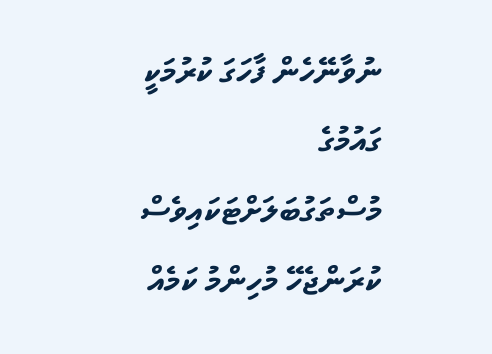ނުވާނޭހެން ފާހަގަ ކުރުމަކީ ގައުމުގެ މުސްތަގުބަލަށްޓަކައިވެސް ކުރަންޖެހޭ މުހިންމު ކަމެއް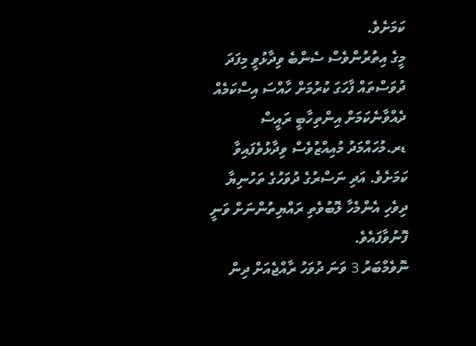ކަމަށެވެ.
މީގެ އިތުރުންވެސް ސެންބެ ވިދާޅުވީ މިފަދަ ދުވަސްތައް ފާހަގަ ކުރުމަށް ހާއްސަ އިސްކަމެއް ދެއްވާނެކަމަށް އިންތިހާބީ ރައީސް ޑރ.މުހައްމަދު މުއިއްޒުވެސް ވިދާޅުވެފައިވާ ކަމަށެވެ. އަދި ނަސްރުގެ ދުވަހުގެ ތަހުނިޔާ ދިވެހި އެންމެހާ ލޮބުވެތި ރައްޔިތުންނަށް ވަނީ ފޮނުވާފައެވެ.
ނޮވެމްބަރު 3 ވަނަ ދުވަހު ރާއްޖެއަށް ދިން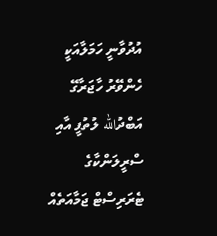އުދުވާނީ ހަމަލާއަކީ ހެންވޭރު ހާޖަރާގޭ އަބްދުالله ލުތުފީ އާއި ސްރީލަންކާގެ ޓެރަރިސްޓް ޖަމާއަތެއް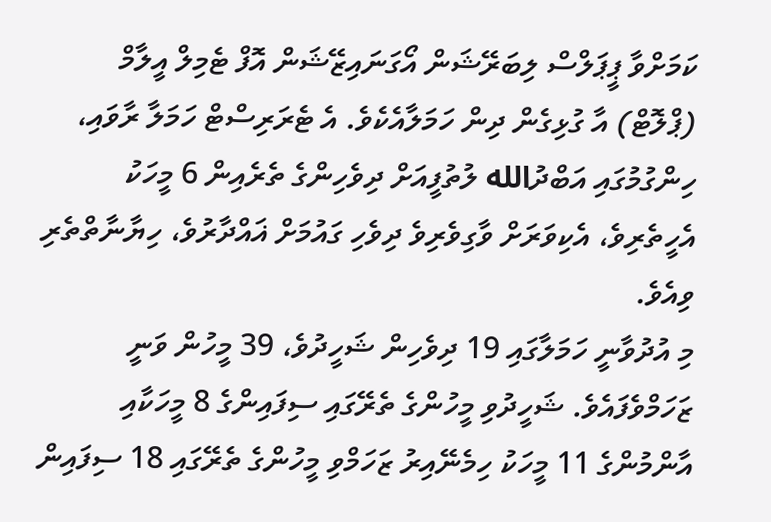ކަމަށްވާ ޕީޕަލްސް ލިބަރޭޝަން އޯގަނައިޒޭޝަން އޮފް ޓެމިލް އީލާމް (ޕްލޮޓް) އާ ގުޅިގެން ދިން ހަމަލާއެކެވެ. އެ ޓެރަރިސްޓް ހަމަލާ ރާވައި، ހިންގުމުގައި އަބްދުالله ލުތުފީއަށް ދިވެހިންގެ ތެރެއިން 6 މީހަކު އެހީތެރިވެ، އެކިވަރަށް ވާގިވެރިވެ ދިވެހި ގައުމަށް ޣައްދާރުވެ، ހިޔާނާތްތެރި ވިއެވެ.
މި އުދުވާނީ ހަމަލާގައި 19 ދިވެހިން ޝަހީދުވެ، 39 މީހުން ވަނީ ޒަހަމްވެފައެވެ. ޝަހީދުވި މީހުންގެ ތެރޭގައި ސިފައިންގެ 8 މީހަކާއި އާންމުންގެ 11 މީހަކު ހިމެނޭއިރު ޒަހަމްވި މީހުންގެ ތެރޭގައި 18 ސިފައިން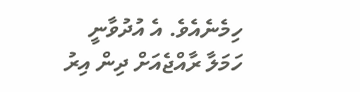ހިމެނެއެވެ. އެ އުދުވާނީ ހަމަލާ ރާއްޖެއަށް ދިން އިރު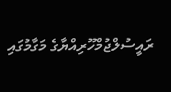ރައީސުލްޖުމްހޫރިއްޔާގެ މަގާމުގައި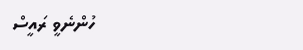ހުންނެވީ ރައީސް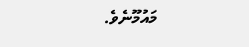މައުމޫނެވެ.